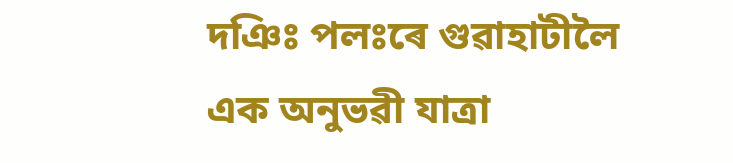দঞিঃ পলঃৰে গুৱাহাটীলৈ এক অনুভৱী যাত্ৰা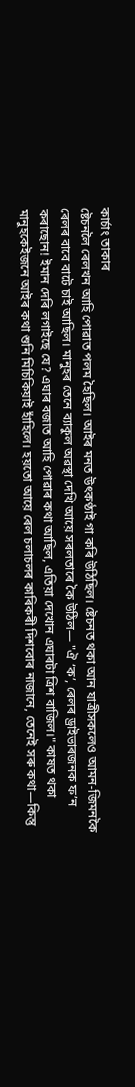কাৰ্চাং তাকাৰ
ষ্টেচনলৈ ৰেলখন আহি পোৱাত পলম হৈছিল। আইৰ মনত উৎকণ্ঠাই গা কৰি উঠিছিল। ষ্টেচনত থকা আন যাত্ৰীসকলেও আমন-জিমনকৈ ৰেলৰ বাবে বাটে চাই আছিল। মানুহৰ তেনে ব্যাকুল অৱস্থা দেখি আয়ে সৰলতাৰে কৈ উঠিল— "ঐ ‘ক’, ৰেলৰ ড্ৰাইভাৰজনক ফ’ন কৰাছোন! ইমান দেৰি লগাইছে যে? এঘাৰ বজাত আহি পোৱাৰ কথা আছিল, এতিয়া দেখোন এঘাৰটা ত্ৰিশ বাজিল।" কাষত থকা মানুহকেইজনে আইৰ কথা শুনি মিচিকিয়াই হাঁহিলে। হয়তো আয়ে ৰেল চলাচলৰ কাৰিকৰী দিশবোৰ নাজানে, তেনেই সৰু কথা—কিন্তু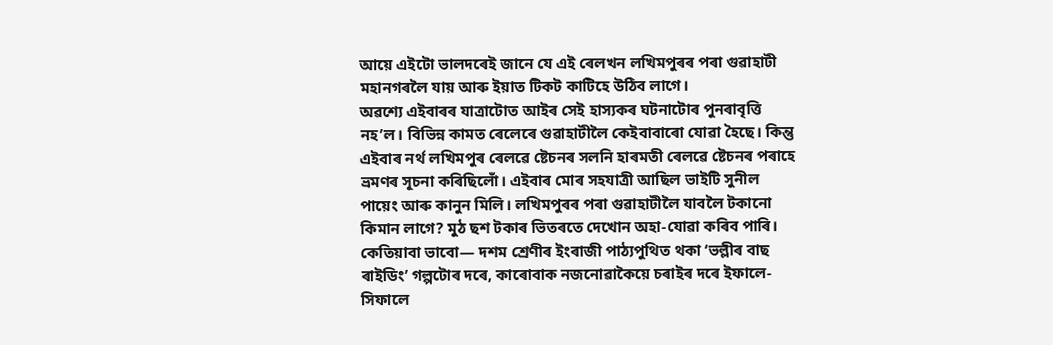আয়ে এইটো ভালদৰেই জানে যে এই ৰেলখন লখিমপুৰৰ পৰা গুৱাহাটী মহানগৰলৈ যায় আৰু ইয়াত টিকট কাটিহে উঠিব লাগে।
অৱশ্যে এইবাৰৰ যাত্ৰাটোত আইৰ সেই হাস্যকৰ ঘটনাটোৰ পুনৰাবৃত্তি নহ’ল। বিভিন্ন কামত ৰেলেৰে গুৱাহাটীলৈ কেইবাবাৰো যোৱা হৈছে। কিন্তু এইবাৰ নৰ্থ লখিমপুৰ ৰেলৱে ষ্টেচনৰ সলনি হাৰমতী ৰেলৱে ষ্টেচনৰ পৰাহে ভ্ৰমণৰ সূচনা কৰিছিলোঁ। এইবাৰ মোৰ সহযাত্ৰী আছিল ভাইটি সুনীল পায়েং আৰু কানুন মিলি। লখিমপুৰৰ পৰা গুৱাহাটীলৈ যাবলৈ টকানো কিমান লাগে? মুঠ ছশ টকাৰ ভিতৰতে দেখোন অহা-যোৱা কৰিব পাৰি। কেতিয়াবা ভাবো— দশম শ্ৰেণীৰ ইংৰাজী পাঠ্যপুথিত থকা ‘ভল্লীৰ বাছ ৰাইডিং’ গল্পটোৰ দৰে, কাৰোবাক নজনোৱাকৈয়ে চৰাইৰ দৰে ইফালে-সিফালে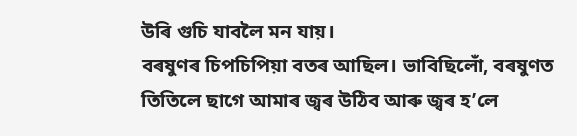উৰি গুচি যাবলৈ মন যায়।
বৰষুণৰ চিপচিপিয়া বতৰ আছিল। ভাবিছিলোঁ, বৰষুণত তিতিলে ছাগে আমাৰ জ্বৰ উঠিব আৰু জ্বৰ হ’লে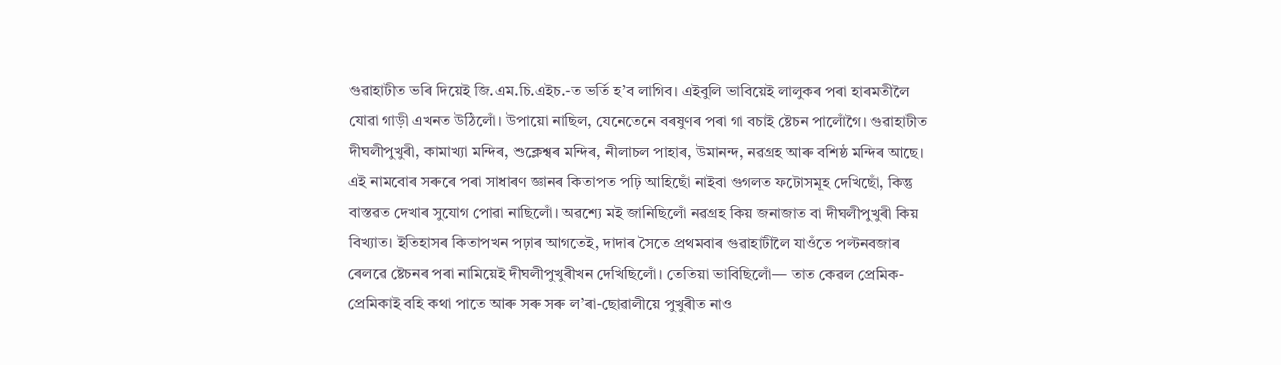গুৱাহাটীত ভৰি দিয়েই জি.এম.চি.এইচ.-ত ভৰ্তি হ’ব লাগিব। এইবুলি ভাবিয়েই লালুকৰ পৰা হাৰমতীলৈ যোৱা গাড়ী এখনত উঠিলোঁ। উপায়ো নাছিল, যেনেতেনে বৰষুণৰ পৰা গা বচাই ষ্টেচন পালোঁগৈ। গুৱাহাটীত দীঘলীপুখুৰী, কামাখ্যা মন্দিৰ, শুক্লেশ্বৰ মন্দিৰ, নীলাচল পাহাৰ, উমানন্দ, নৱগ্ৰহ আৰু বশিষ্ঠ মন্দিৰ আছে। এই নামবোৰ সৰুৰে পৰা সাধাৰণ জ্ঞানৰ কিতাপত পঢ়ি আহিছোঁ নাইবা গুগলত ফটোসমূহ দেখিছোঁ, কিন্তু বাস্তৱত দেখাৰ সুযোগ পোৱা নাছিলোঁ। অৱশ্যে মই জানিছিলোঁ নৱগ্ৰহ কিয় জনাজাত বা দীঘলীপুখুৰী কিয় বিখ্যাত। ইতিহাসৰ কিতাপখন পঢ়াৰ আগতেই, দাদাৰ সৈতে প্ৰথমবাৰ গুৱাহাটীলৈ যাওঁতে পল্টনবজাৰ ৰেলৱে ষ্টেচনৰ পৰা নামিয়েই দীঘলীপুখুৰীখন দেখিছিলোঁ। তেতিয়া ভাবিছিলোঁ— তাত কেৱল প্ৰেমিক-প্ৰেমিকাই বহি কথা পাতে আৰু সৰু সৰু ল’ৰা-ছোৱালীয়ে পুখুৰীত নাও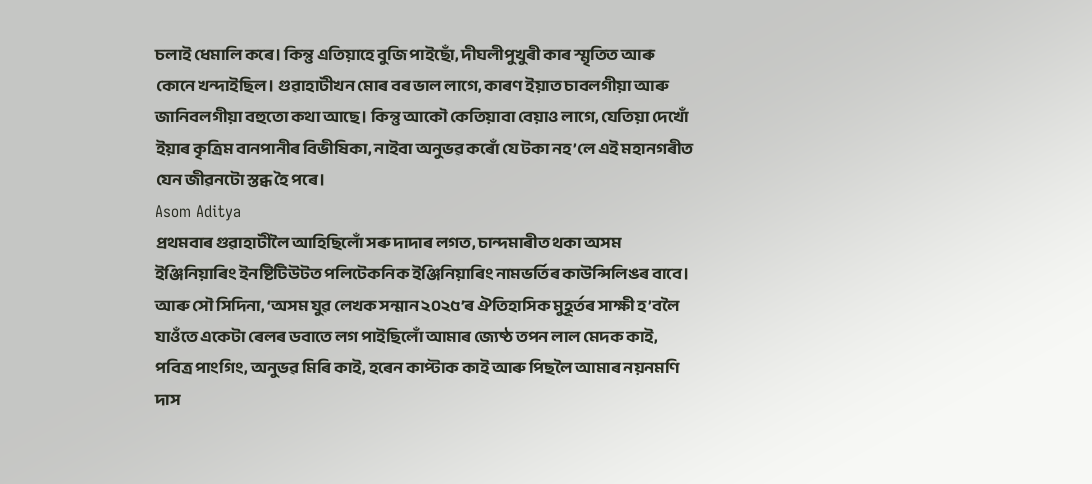চলাই ধেমালি কৰে। কিন্তু এতিয়াহে বুজি পাইছোঁ, দীঘলীপুখুৰী কাৰ স্মৃতিত আৰু কোনে খন্দাইছিল। গুৱাহাটীখন মোৰ বৰ ভাল লাগে, কাৰণ ইয়াত চাবলগীয়া আৰু জানিবলগীয়া বহুতো কথা আছে। কিন্তু আকৌ কেতিয়াবা বেয়াও লাগে, যেতিয়া দেখোঁ ইয়াৰ কৃত্ৰিম বানপানীৰ বিভীষিকা, নাইবা অনুভৱ কৰোঁ যে টকা নহ’লে এই মহানগৰীত যেন জীৱনটো স্তব্ধ হৈ পৰে।
Asom Aditya
প্ৰথমবাৰ গুৱাহাটীলৈ আহিছিলোঁ সৰু দাদাৰ লগত, চান্দমাৰীত থকা অসম ইঞ্জিনিয়াৰিং ইনষ্টিটিউটত পলিটেকনিক ইঞ্জিনিয়াৰিং নামভৰ্তিৰ কাউন্সিলিঙৰ বাবে। আৰু সৌ সিদিনা, ‘অসম যুৱ লেখক সন্মান ২০২৫’ৰ ঐতিহাসিক মুহূৰ্তৰ সাক্ষী হ’বলৈ যাওঁতে একেটা ৰেলৰ ডবাতে লগ পাইছিলোঁ আমাৰ জ্যেষ্ঠ তপন লাল মেদক কাই, পবিত্ৰ পাংগিং, অনুভৱ মিৰি কাই, হৰেন কাপ্টাক কাই আৰু পিছলৈ আমাৰ নয়নমণি দাস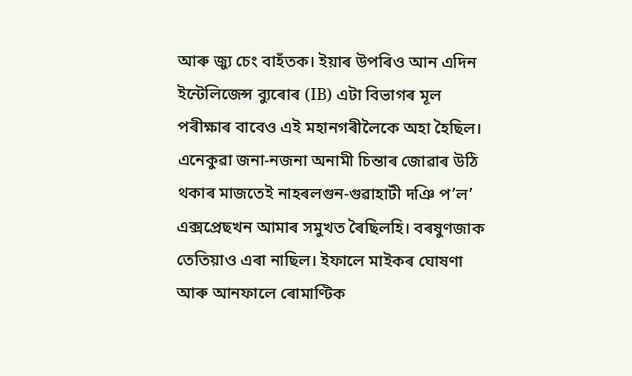আৰু জ্যু চেং বাহঁতক। ইয়াৰ উপৰিও আন এদিন ইন্টেলিজেন্স ব্যুৰোৰ (IB) এটা বিভাগৰ মূল পৰীক্ষাৰ বাবেও এই মহানগৰীলৈকে অহা হৈছিল। এনেকুৱা জনা-নজনা অনামী চিন্তাৰ জোৱাৰ উঠি থকাৰ মাজতেই নাহৰলগুন-গুৱাহাটী দঞি প’ল’ এক্সপ্ৰেছখন আমাৰ সমুখত ৰৈছিলহি। বৰষুণজাক তেতিয়াও এৰা নাছিল। ইফালে মাইকৰ ঘোষণা আৰু আনফালে ৰোমাণ্টিক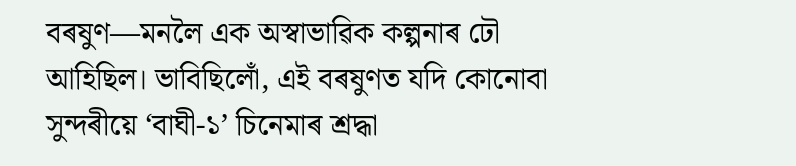বৰষুণ—মনলৈ এক অস্বাভাৱিক কল্পনাৰ ঢৌ আহিছিল। ভাবিছিলোঁ, এই বৰষুণত যদি কোনোবা সুন্দৰীয়ে ‘বাঘী-১’ চিনেমাৰ শ্ৰদ্ধা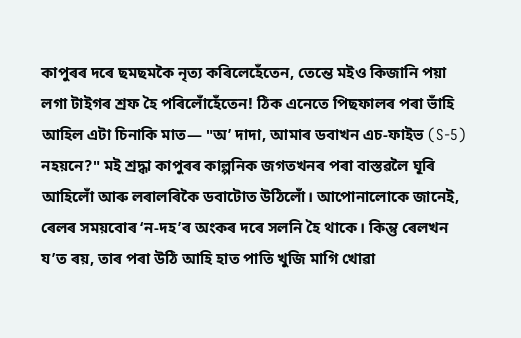কাপুৰৰ দৰে ছমছমকৈ নৃত্য কৰিলেহেঁতেন, তেন্তে মইও কিজানি পয়া লগা টাইগৰ শ্ৰফ হৈ পৰিলোঁহেঁতেন! ঠিক এনেতে পিছফালৰ পৰা ভাঁহি আহিল এটা চিনাকি মাত— "অ’ দাদা, আমাৰ ডবাখন এচ-ফাইভ (S-5) নহয়নে?" মই শ্ৰদ্ধা কাপুৰৰ কাল্পনিক জগতখনৰ পৰা বাস্তৱলৈ ঘূৰি আহিলোঁ আৰু লৰালৰিকৈ ডবাটোত উঠিলোঁ। আপোনালোকে জানেই, ৰেলৰ সময়বোৰ ‘ন-দহ’ৰ অংকৰ দৰে সলনি হৈ থাকে। কিন্তু ৰেলখন য’ত ৰয়, তাৰ পৰা উঠি আহি হাত পাতি খুজি মাগি খোৱা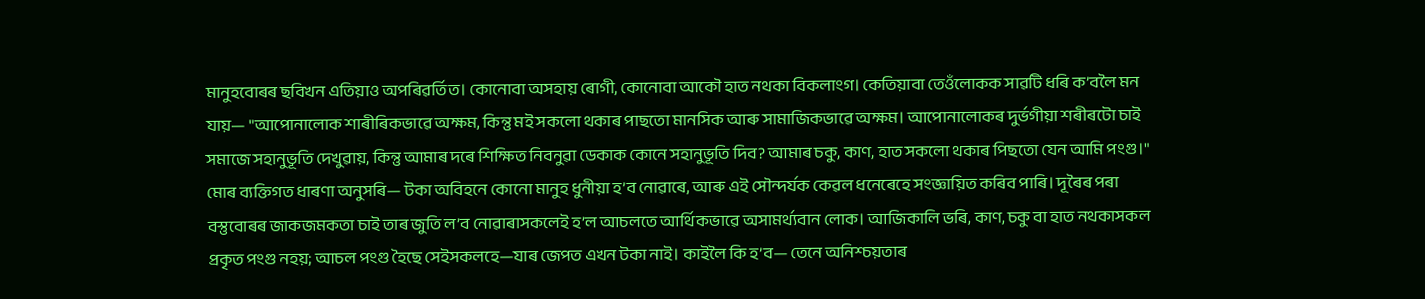মানুহবোৰৰ ছবিখন এতিয়াও অপৰিৱৰ্তিত। কোনোবা অসহায় ৰোগী, কোনোবা আকৌ হাত নথকা বিকলাংগ। কেতিয়াবা তেওঁলোকক সাৱটি ধৰি ক’বলৈ মন যায়— "আপোনালোক শাৰীৰিকভাৱে অক্ষম, কিন্তু মই সকলো থকাৰ পাছতো মানসিক আৰু সামাজিকভাৱে অক্ষম। আপোনালোকৰ দুৰ্ভগীয়া শৰীৰটো চাই সমাজে সহানুভূতি দেখুৱায়, কিন্তু আমাৰ দৰে শিক্ষিত নিবনুৱা ডেকাক কোনে সহানুভূতি দিব? আমাৰ চকু, কাণ, হাত সকলো থকাৰ পিছতো যেন আমি পংগু।" মোৰ ব্যক্তিগত ধাৰণা অনুসৰি— টকা অবিহনে কোনো মানুহ ধুনীয়া হ’ব নোৱাৰে, আৰু এই সৌন্দৰ্যক কেৱল ধনেৰেহে সংজ্ঞায়িত কৰিব পাৰি। দূৰৈৰ পৰা বস্তুবোৰৰ জাকজমকতা চাই তাৰ জুতি ল’ব নোৱাৰাসকলেই হ’ল আচলতে আৰ্থিকভাৱে অসামৰ্থ্যবান লোক। আজিকালি ভৰি, কাণ, চকু বা হাত নথকাসকল প্ৰকৃত পংগু নহয়; আচল পংগু হৈছে সেইসকলহে—যাৰ জেপত এখন টকা নাই। কাইলৈ কি হ’ব— তেনে অনিশ্চয়তাৰ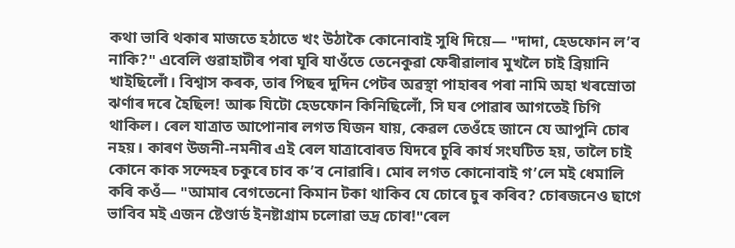কথা ভাবি থকাৰ মাজতে হঠাতে খং উঠাকৈ কোনোবাই সুধি দিয়ে— "দাদা, হেডফোন ল’ব নাকি?" এবেলি গুৱাহাটীৰ পৰা ঘূৰি যাওঁতে তেনেকুৱা ফেৰীৱালাৰ মুখলৈ চাই ব্ৰিয়ানি খাইছিলোঁ। বিশ্বাস কৰক, তাৰ পিছৰ দুদিন পেটৰ অৱস্থা পাহাৰৰ পৰা নামি অহা খৰস্ৰোতা ঝৰ্ণাৰ দৰে হৈছিল! আৰু যিটো হেডফোন কিনিছিলোঁ, সি ঘৰ পোৱাৰ আগতেই চিগি থাকিল। ৰেল যাত্ৰাত আপোনাৰ লগত যিজন যায়, কেৱল তেওঁহে জানে যে আপুনি চোৰ নহয়। কাৰণ উজনী-নমনীৰ এই ৰেল যাত্ৰাবোৰত যিদৰে চুৰি কাৰ্য সংঘটিত হয়, তালৈ চাই কোনে কাক সন্দেহৰ চকুৰে চাব ক’ব নোৱাৰি। মোৰ লগত কোনোবাই গ’লে মই ধেমালি কৰি কওঁ— "আমাৰ বেগতেনো কিমান টকা থাকিব যে চোৰে চুৰ কৰিব? চোৰজনেও ছাগে ভাবিব মই এজন ষ্টেণ্ডাৰ্ড ইনষ্টাগ্ৰাম চলোৱা ভদ্ৰ চোৰ!"ৰেল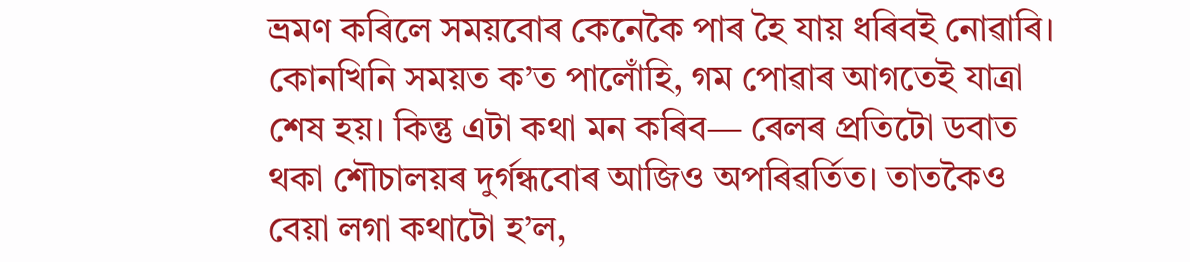ভ্ৰমণ কৰিলে সময়বোৰ কেনেকৈ পাৰ হৈ যায় ধৰিবই নোৱাৰি। কোনখিনি সময়ত ক’ত পালোঁহি, গম পোৱাৰ আগতেই যাত্ৰা শেষ হয়। কিন্তু এটা কথা মন কৰিব— ৰেলৰ প্ৰতিটো ডবাত থকা শৌচালয়ৰ দুৰ্গন্ধবোৰ আজিও অপৰিৱৰ্তিত। তাতকৈও বেয়া লগা কথাটো হ’ল,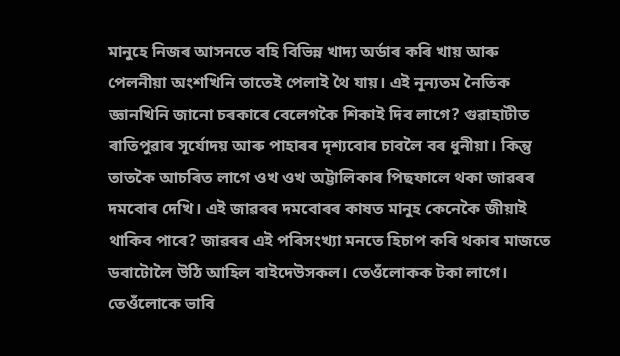মানুহে নিজৰ আসনতে বহি বিভিন্ন খাদ্য অৰ্ডাৰ কৰি খায় আৰু পেলনীয়া অংশখিনি তাতেই পেলাই থৈ যায়। এই নূন্যতম নৈতিক জ্ঞানখিনি জানো চৰকাৰে বেলেগকৈ শিকাই দিব লাগে? গুৱাহাটীত ৰাতিপুৱাৰ সূৰ্যোদয় আৰু পাহাৰৰ দৃশ্যবোৰ চাবলৈ বৰ ধুনীয়া। কিন্তু তাতকৈ আচৰিত লাগে ওখ ওখ অট্টালিকাৰ পিছফালে থকা জাৱৰৰ দমবোৰ দেখি। এই জাৱৰৰ দমবোৰৰ কাষত মানুহ কেনেকৈ জীয়াই থাকিব পাৰে? জাৱৰৰ এই পৰিসংখ্যা মনতে হিচাপ কৰি থকাৰ মাজতে ডবাটোলৈ উঠি আহিল বাইদেউসকল। তেওঁলোকক টকা লাগে। তেওঁলোকে ভাবি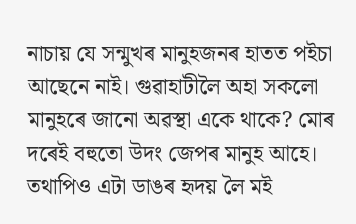নাচায় যে সন্মুখৰ মানুহজনৰ হাতত পইচা আছেনে নাই। গুৱাহাটীলৈ অহা সকলো মানুহৰে জানো অৱস্থা একে থাকে? মোৰ দৰেই বহুতো উদং জেপৰ মানুহ আহে। তথাপিও এটা ডাঙৰ হৃদয় লৈ মই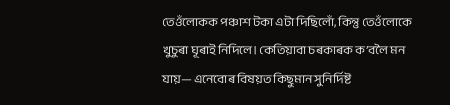তেওঁলোকক পঞ্চাশ টকা এটা দিছিলোঁ, কিন্তু তেওঁলোকে খুচুৰা ঘূৰাই নিদিলে। কেতিয়াবা চৰকাৰক ক’বলৈ মন যায়— এনেবোৰ বিষয়ত কিছুমান সুনিৰ্দিষ্ট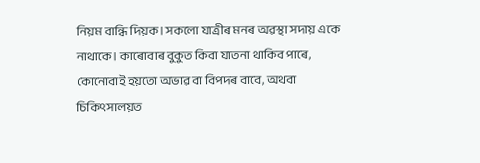নিয়ম বান্ধি দিয়ক। সকলো যাত্ৰীৰ মনৰ অৱস্থা সদায় একে নাথাকে। কাৰোবাৰ বুকুত কিবা যাতনা থাকিব পাৰে, কোনোবাই হয়তো অভাৱ বা বিপদৰ বাবে, অথবা চিকিৎসালয়ত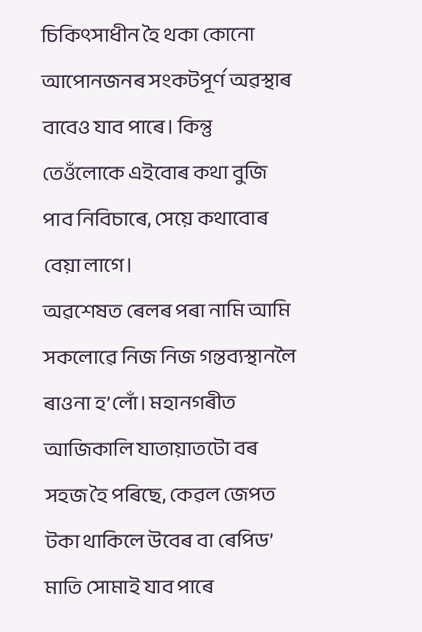চিকিৎসাধীন হৈ থকা কোনো আপোনজনৰ সংকটপূৰ্ণ অৱস্থাৰ বাবেও যাব পাৰে। কিন্তু তেওঁলোকে এইবোৰ কথা বুজি পাব নিবিচাৰে, সেয়ে কথাবোৰ বেয়া লাগে।
অৱশেষত ৰেলৰ পৰা নামি আমি সকলোৱে নিজ নিজ গন্তব্যস্থানলৈ ৰাওনা হ’লোঁ। মহানগৰীত আজিকালি যাতায়াতটো বৰ সহজ হৈ পৰিছে, কেৱল জেপত টকা থাকিলে উবেৰ বা ৰেপিড’ মাতি সোমাই যাব পাৰে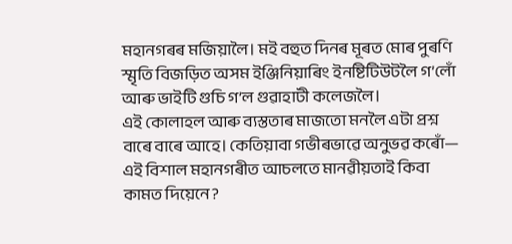মহানগৰৰ মজিয়ালৈ। মই বহুত দিনৰ মূৰত মোৰ পুৰণি স্মৃতি বিজড়িত অসম ইঞ্জিনিয়াৰিং ইনষ্টিটিউটলৈ গ’লোঁ আৰু ভাইটি গুচি গ’ল গুৱাহাটী কলেজলৈ।
এই কোলাহল আৰু ব্যস্ততাৰ মাজতো মনলৈ এটা প্ৰশ্ন বাৰে বাৰে আহে। কেতিয়াবা গভীৰভাৱে অনুভৱ কৰোঁ— এই বিশাল মহানগৰীত আচলতে মানৱীয়তাই কিবা কামত দিয়েনে?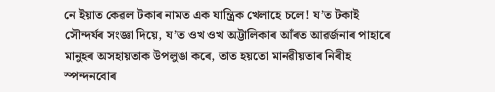নে ইয়াত কেৱল টকাৰ নামত এক যান্ত্ৰিক খেলাহে চলে! য’ত টকাই সৌন্দৰ্যৰ সংজ্ঞা দিয়ে, য’ত ওখ ওখ অট্টালিকাৰ আঁৰত আৱৰ্জনাৰ পাহাৰে মানুহৰ অসহায়তাক উপলুঙা কৰে, তাত হয়তো মানৱীয়তাৰ নিৰীহ স্পন্দনবোৰ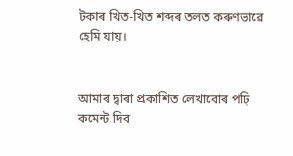টকাৰ খিত-খিত শব্দৰ তলত কৰুণভাৱে হেমি যায়।


আমাৰ দ্বাৰা প্ৰকাশিত লেখাবোৰ পঢ়ি কমেন্ট দিব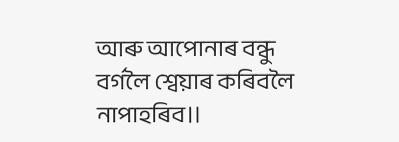আৰু আপোনাৰ বন্ধু বৰ্গলৈ শ্বেয়াৰ কৰিবলৈ নাপাহৰিব॥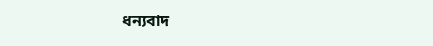ধন্যবাদ